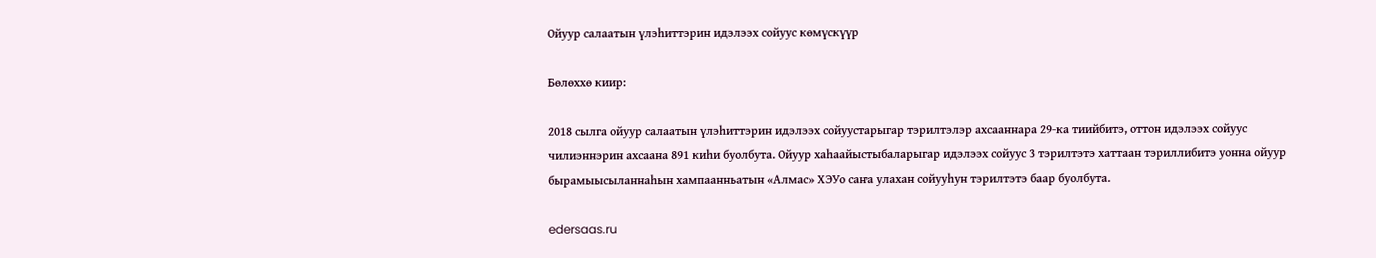Ойуур салаатын үлэһиттэрин идэлээх сойуус көмүскүүр

Бөлөххө киир:

2018 сылга ойуур салаатын үлэһиттэрин идэлээх сойуустарыгар тэрилтэлэр ахсааннара 29-ка тиийбитэ, оттон идэлээх сойуус чилиэннэрин ахсаана 891 киһи буолбута. Ойуур хаһаайыстыбаларыгар идэлээх сойуус 3 тэрилтэтэ хаттаан тэриллибитэ уонна ойуур бырамыысыланнаһын хампаанньатын «Алмас» ХЭУо саҥа улахан сойууһун тэрилтэтэ баар буолбута.

edersaas.ru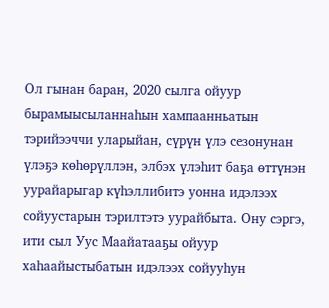Ол гынан баран, 2020 сылга ойуур бырамыысыланнаһын хампаанньатын тэрийээччи уларыйан, сүрүн үлэ сезонунан үлэҕэ көһөрүллэн, элбэх үлэһит баҕа өттүнэн уурайарыгар күһэллибитэ уонна идэлээх сойуустарын тэрилтэтэ уурайбыта. Ону сэргэ, ити сыл Уус Маайатааҕы ойуур хаһаайыстыбатын идэлээх сойууһун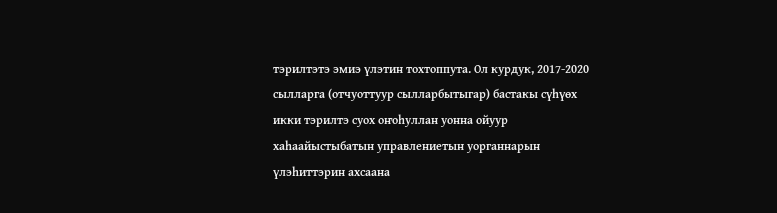тэрилтэтэ эмиэ үлэтин тохтоппута. Ол курдук, 2017-2020 сылларга (отчуоттуур сылларбытыгар) бастакы сүһүөх икки тэрилтэ суох оҥоһуллан уонна ойуур хаһаайыстыбатын управлениетын уорганнарын үлэһиттэрин ахсаана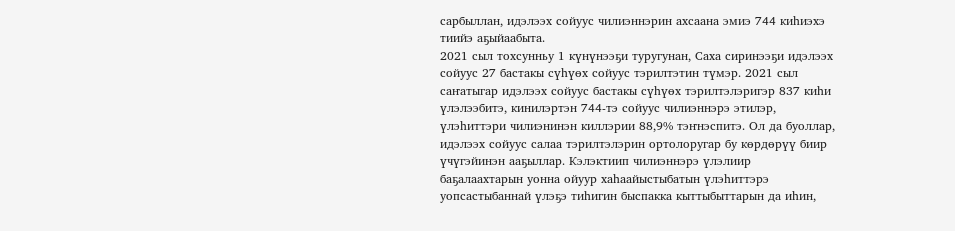сарбыллан, идэлээх сойуус чилиэннэрин ахсаана эмиэ 744 киһиэхэ тиийэ аҕыйаабыта.
2021 сыл тохсунньу 1 күнүнээҕи туругунан, Саха сиринээҕи идэлээх сойуус 27 бастакы сүһүөх сойуус тэрилтэтин түмэр. 2021 сыл саҥатыгар идэлээх сойуус бастакы сүһүөх тэрилтэлэригэр 837 киһи үлэлээбитэ, кинилэртэн 744-тэ сойуус чилиэннэрэ этилэр, үлэһиттэри чилиэнинэн киллэрии 88,9% тэҥнэспитэ. Ол да буоллар, идэлээх сойуус салаа тэрилтэлэрин ортолоругар бу көрдөрүү биир үчүгэйинэн ааҕыллар. Кэлэктиип чилиэннэрэ үлэлиир баҕалаахтарын уонна ойуур хаһаайыстыбатын үлэһиттэрэ уопсастыбаннай үлэҕэ тиһигин быспакка кыттыбыттарын да иһин,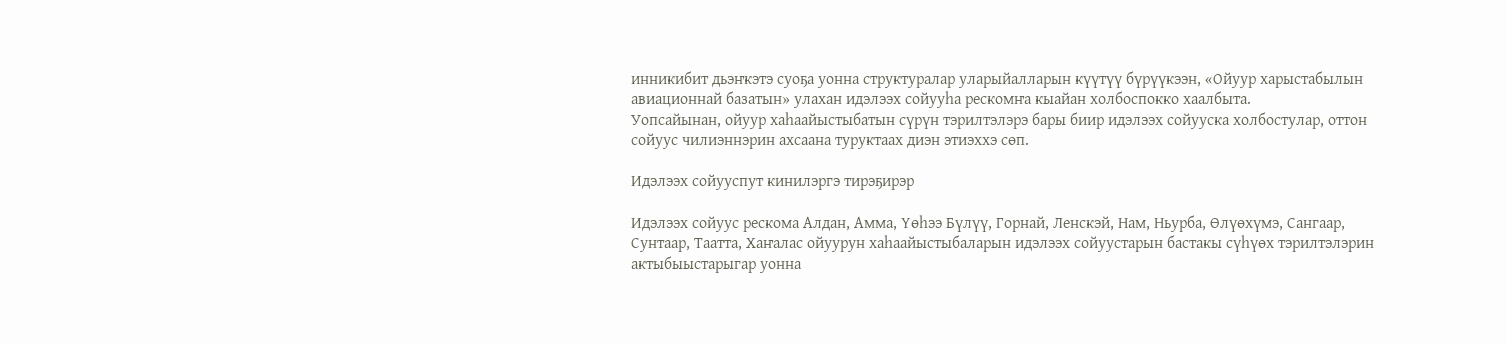инникибит дьэҥкэтэ суоҕа уонна структуралар уларыйалларын күүтүү бүрүүкээн, «Ойуур харыстабылын авиационнай базатын» улахан идэлээх сойууһа рескомҥа кыайан холбоспокко хаалбыта.
Уопсайынан, ойуур хаһаайыстыбатын сүрүн тэрилтэлэрэ бары биир идэлээх сойууска холбостулар, оттон сойуус чилиэннэрин ахсаана туруктаах диэн этиэххэ сөп.

Идэлээх сойууспут кинилэргэ тирэҕирэр

Идэлээх сойуус рескома Алдан, Амма, Үөһээ Бүлүү, Горнай, Ленскэй, Нам, Ньурба, Өлүөхүмэ, Сангаар, Сунтаар, Таатта, Хаҥалас ойуурун хаһаайыстыбаларын идэлээх сойуустарын бастакы сүһүөх тэрилтэлэрин актыбыыстарыгар уонна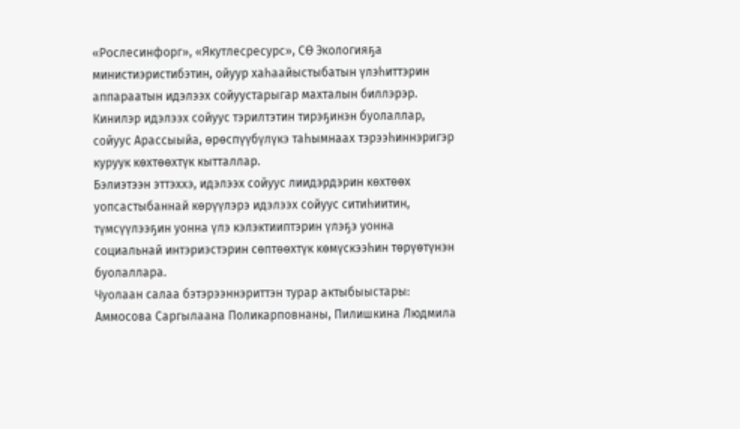«Рослесинфорг», «Якутлесресурс», СӨ Экологияҕа министиэристибэтин, ойуур хаһаайыстыбатын үлэһиттэрин аппараатын идэлээх сойуустарыгар махталын биллэрэр. Кинилэр идэлээх сойуус тэрилтэтин тирэҕинэн буолаллар, сойуус Арассыыйа, өрөспүүбүлүкэ таһымнаах тэрээһиннэригэр куруук көхтөөхтүк кытталлар.
Бэлиэтээн эттэххэ, идэлээх сойуус лиидэрдэрин көхтөөх уопсастыбаннай көрүүлэрэ идэлээх сойуус ситиһиитин, түмсүүлээҕин уонна үлэ кэлэктииптэрин үлэҕэ уонна социальнай интэриэстэрин сөптөөхтүк көмүскээһин төрүөтүнэн буолаллара.
Чуолаан салаа бэтэрээннэриттэн турар актыбыыстары: Аммосова Саргылаана Поликарповнаны, Пилишкина Людмила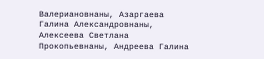Валериановнаны, Азаргаева Галина Александровнаны, Алексеева Светлана Прокопьевнаны, Андреева Галина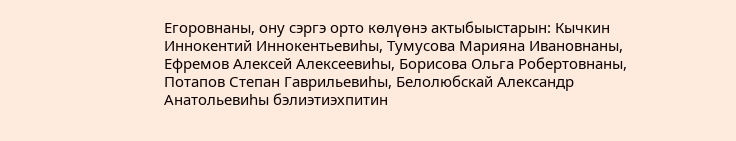Егоровнаны, ону сэргэ орто көлүөнэ актыбыыстарын: Кычкин Иннокентий Иннокентьевиһы, Тумусова Марияна Ивановнаны, Ефремов Алексей Алексеевиһы, Борисова Ольга Робертовнаны, Потапов Степан Гаврильевиһы, Белолюбскай Александр Анатольевиһы бэлиэтиэхпитин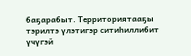баҕарабыт. Территориятааҕы тэрилтэ үлэтигэр ситиһиллибит үчүгэй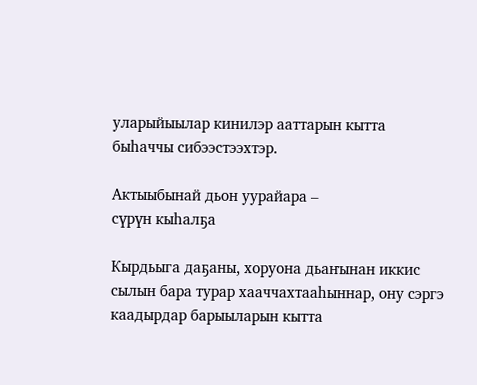уларыйыылар кинилэр ааттарын кытта быһаччы сибээстээхтэр.

Актыыбынай дьон уурайара –
сүрүн кыһалҕа

Кырдьыга даҕаны, хоруона дьаҥынан иккис сылын бара турар хааччахтааһыннар, ону сэргэ каадырдар барыыларын кытта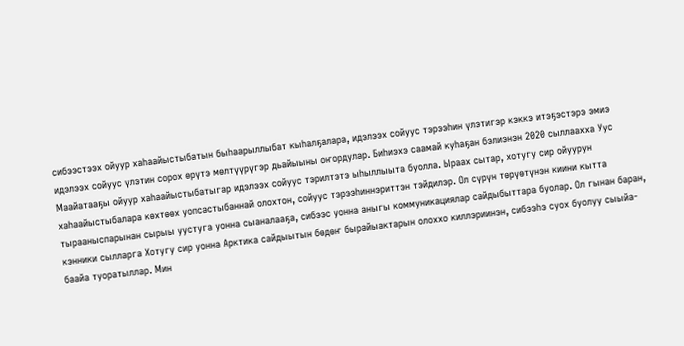сибээстээх ойуур хаһаайыстыбатын быһаарыллыбат кыһалҕалара, идэлээх сойуус тэрээһин үлэтигэр кэккэ итэҕэстэрэ эмиэ идэлээх сойуус үлэтин сорох өрүтэ мөлтүүрүгэр дьайыыны оҥордулар. Биһиэхэ саамай куһаҕан бэлиэнэн 2020 сыллаахха Уус Маайатааҕы ойуур хаһаайыстыбатыгар идэлээх сойуус тэрилтэтэ ыһыллыыта буолла. Ыраах сытар, хотугу сир ойуурун хаһаайыстыбалара көхтөөх уопсастыбаннай олохтон, сойуус тэрээһиннэриттэн тэйдилэр. Ол сүрүн төрүөтүнэн киини кытта тырааныспарынан сырыы уустуга уонна сыаналааҕа, сибээс уонна аныгы коммуникациялар сайдыбыттара буолар. Ол гынан баран, кэнники сылларга Хотугу сир уонна Арктика сайдыытын бөдөҥ бырайыактарын олоххо киллэриинэн, сибээһэ суох буолуу сыыйа-баайа туоратыллар. Мин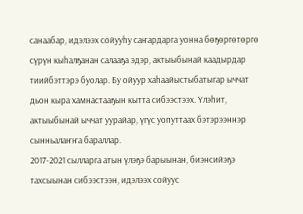санаабар, идэлээх сойууһу саҥардарга уонна бөҕөргөтөргө сүрүн кыһалҕанан салааҕа эдэр, актыыбынай каадырдар тиийбэттэрэ буолар. Бу ойуур хаһаайыстыбатыгар ыччат дьон кыра хамнастааҕын кытта сибээстээх. Үлэһит, актыыбынай ыччат уурайар, үгүс уопуттаах бэтэрээннэр сынньалаҥҥа бараллар.
2017-2021 сылларга атын үлэҕэ барыынан, биэнсийэҕэ тахсыынан сибээстээн, идэлээх сойуус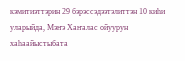кэмитиэттэрин 29 бэрэссэдээтэлиттэн 10 киһи уларыйда, Мэҥэ Хаҥалас ойуурун хаһаайыстыбата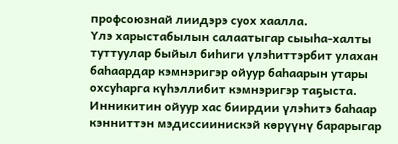профсоюзнай лиидэрэ суох хаалла.
Үлэ харыстабылын салаатыгар сыыһа-халты туттуулар быйыл биһиги үлэһиттэрбит улахан баһаардар кэмнэригэр ойуур баһаарын утары охсуһарга күһэллибит кэмнэригэр таҕыста. Инникитин ойуур хас биирдии үлэһитэ баһаар кэнниттэн мэдиссиинискэй көрүүнү барарыгар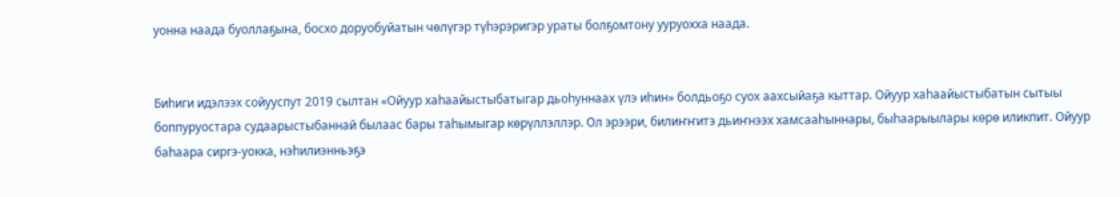уонна наада буоллаҕына, босхо доруобуйатын чөлүгэр түһэрэригэр ураты болҕомтону ууруохха наада.


Биһиги идэлээх сойууспут 2019 сылтан «Ойуур хаһаайыстыбатыгар дьоһуннаах үлэ иһин» болдьоҕо суох аахсыйаҕа кыттар. Ойуур хаһаайыстыбатын сытыы боппуруостара судаарыстыбаннай былаас бары таһымыгар көрүллэллэр. Ол эрээри, билиҥҥитэ дьиҥнээх хамсааһыннары, быһаарыылары көрө иликпит. Ойуур баһаара сиргэ-уокка, нэһилиэнньэҕэ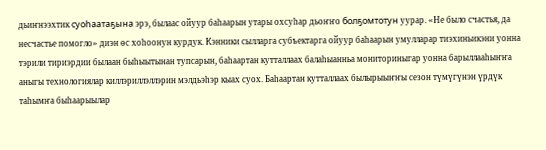дьиҥнээхтик суоһаатаҕына эрэ, былаас ойуур баһаарын утары охсуһар дьоҥҥо болҕомтотун уурар. «Не было счастья, да несчастье помогло» диэн өс хоһоонун курдук. Кэнники сылларга субъектарга ойуур баһаарын умулларар тиэхиньикэни уонна тэрили тириэрдии былаан быһыытынан тупсарын, баһаартан кутталлаах балаһыанньа мониториныгар уонна барыллааһыҥҥа аныгы технологиялар киллэриллэллэрин мэлдьэһэр кыах суох. Баһаартан кутталлаах былырыыҥҥы сезон түмүгүнэн үрдүк таһымҥа быһаарыылар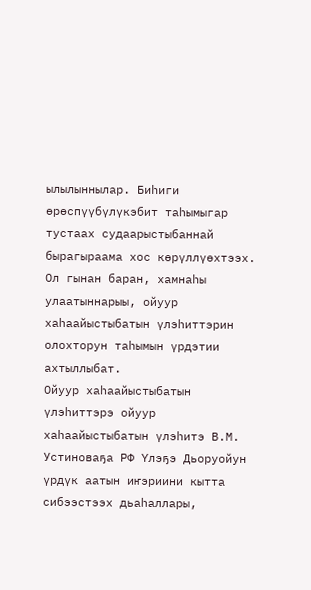ылылыннылар. Биһиги өрөспүүбүлүкэбит таһымыгар тустаах судаарыстыбаннай бырагыраама хос көрүллүөхтээх. Ол гынан баран, хамнаһы улаатыннарыы, ойуур хаһаайыстыбатын үлэһиттэрин олохторун таһымын үрдэтии ахтыллыбат.
Ойуур хаһаайыстыбатын үлэһиттэрэ ойуур хаһаайыстыбатын үлэһитэ В.М. Устиноваҕа РФ Үлэҕэ Дьоруойун үрдүк аатын иҥэриини кытта сибээстээх дьаһаллары,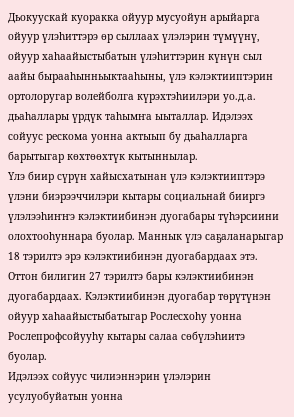Дьокуускай куоракка ойуур мусуойун арыйарга ойуур үлэһиттэрэ өр сыллаах үлэлэрин түмүүнү, ойуур хаһаайыстыбатын үлэһиттэрин күнүн сыл аайы бырааһынньыктааһыны, үлэ кэлэктииптэрин ортолоругар волейболга күрэхтэһиилэри уо.д.а. дьаһаллары үрдүк таһымҥа ыыталлар. Идэлээх сойуус рескома уонна актыып бу дьаһалларга барытыгар көхтөөхтүк кытыннылар.
Үлэ биир сүрүн хайысхатынан үлэ кэлэктииптэрэ үлэни биэрээччилэри кытары социальнай бииргэ үлэлээһиҥҥэ кэлэктиибинэн дуогабары түһэрсиини олохтооһуннара буолар. Маннык үлэ саҕаланарыгар 18 тэрилтэ эрэ кэлэктиибинэн дуогабардаах этэ. Оттон билигин 27 тэрилтэ бары кэлэктиибинэн дуогабардаах. Кэлэктиибинэн дуогабар төрүтүнэн ойуур хаһаайыстыбатыгар Рослесхоһу уонна Рослепрофсойууһу кытары салаа сөбүлэһиитэ буолар.
Идэлээх сойуус чилиэннэрин үлэлэрин усулуобуйатын уонна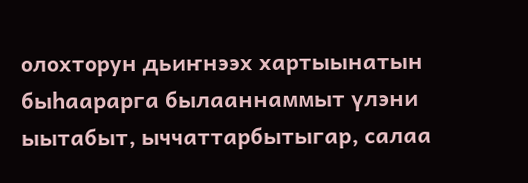олохторун дьиҥнээх хартыынатын быһаарарга былааннаммыт үлэни ыытабыт, ыччаттарбытыгар, салаа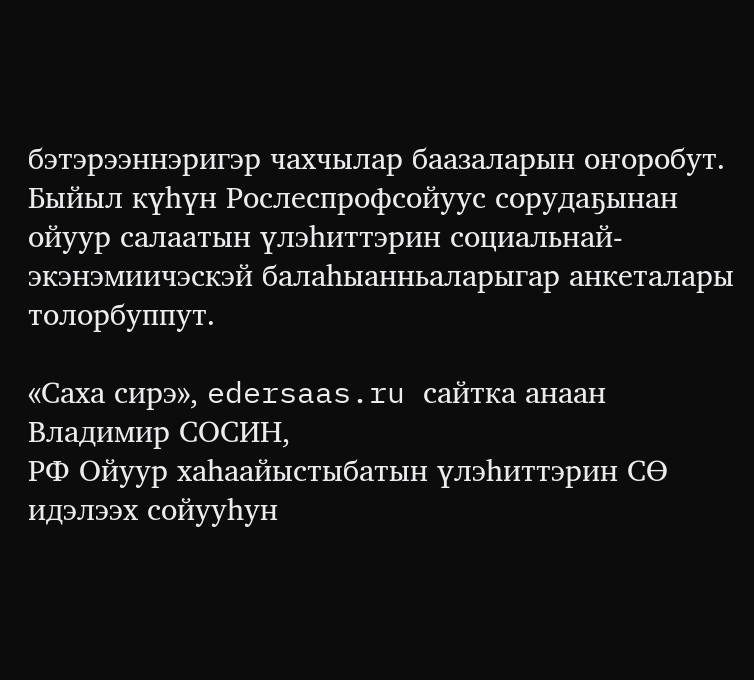бэтэрээннэригэр чахчылар баазаларын оҥоробут. Быйыл күһүн Рослеспрофсойуус сорудаҕынан ойуур салаатын үлэһиттэрин социальнай-экэнэмиичэскэй балаһыанньаларыгар анкеталары толорбуппут.

«Саха сирэ», edersaas.ru сайтка анаан Владимир СОСИН,
РФ Ойуур хаһаайыстыбатын үлэһиттэрин СӨ идэлээх сойууһун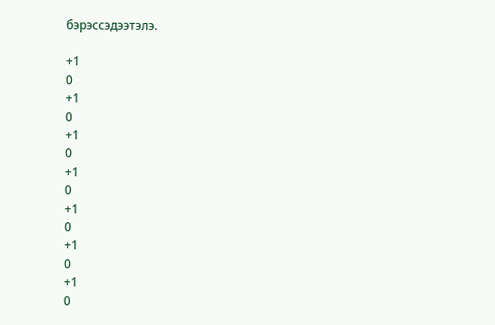бэрэссэдээтэлэ.

+1
0
+1
0
+1
0
+1
0
+1
0
+1
0
+1
0